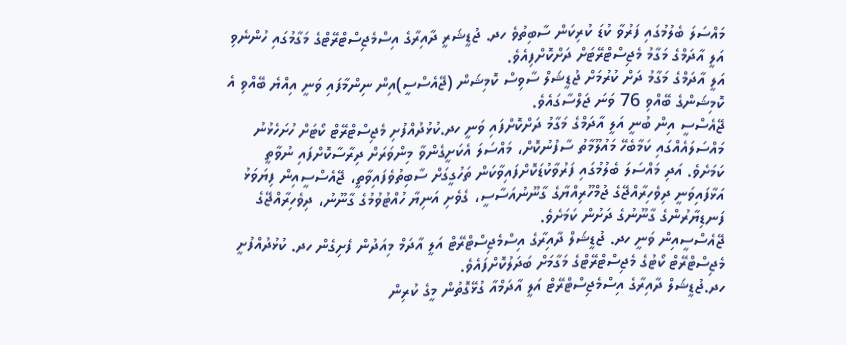މައްސަލަ ބެލުމުގައި ފަރުވާ ކުޑަ ކުރިކަން ސާބިތުވެ ހދ. ޖުޑީޝަރީ ދާއިރާގެ އިސްމެޖިސްޓްރޭޓްގެ މަގާމުގައި ހުންނެވި އަލީ އާދަމްގެ މަގާމު މެޖިސްޓްރޭޓަށް ދަށްކޮށްފިއެވެ.
އަލީ އާދަމްގެ މަގާމު ދަށް ކުރުމަށް ޖުޑީޝަލް ސާވިސް ކޮމިޝަން (ޖޭއެސްސީ)އިން ނިންމާފައި ވަނީ އިއްޔެ ބޭއްވި އެ ކޮމިޝަންގެ ބޭއްވި 76 ވަނަ ޖަލްސާގައެވެ.
ޖޭއެސްސީ އިން ބުނީ އަލީ އާދަމްގެ މަގާމު ދަށްކޮށްފައި ވަނީ ހދ.ކުޅުދުއްފުށި މެޖިސްޓްރޭޓް ކޯޓަށް ހުށަހެޅުނު މައްސަލައެއްގައި ކަމާބެހޭ މައުލޫމާތު ސާފުނުކޮށް، މައްސަލަ އެކަށީގެންވާ މިންވަރަށް ދިރާސާކޮށްފައި ނުވާތީ ކަމަށެވެ. އަދި މައްސަލަ ބެލުމުގައި ފަރުވާކުޑަކޮށްފައިވާކަން ތަހުގީގަށް ސާބިތުވެފައިވާތީ، ޖޭއެސްސީއިން ފިޔަވަޅު އަޅާފައިވަނީ ދިވެހިރާއްޖޭގެ ޖުމްހޫރިއްޔާގެ ގާނޫނުއަސާސީ، ގެވެށި އަނިޔާ ހުއްޓުވުމުގެ ގާނޫނު، ދިވެހިރާއްޖޭގެ ފަނޑިޔާރުންގެ ގާނޫނުގެ ދަށުން ކަމަށެވެ.
ޖޭއެސްސީއިން ވަނީ ހދ. ޖުޑީޝަލް ދާއިރާގެ އިސްމެޖިސްޓްރޭޓް އަލީ އާދަމް މިއަދުން ފެށިގެން ހދ. ކުޅުދުއްފުށީ މެޖިސްޓްރޭޓް ކޯޓުގެ މެޖިސްޓްރޭޓްގެ މަގާމަށް ބަދަލުކޮށްފައެވެ.
ހދ.ޖުޑީޝަލް ދާއިރާގެ އިސްމެޖިސްޓްރޭޓް އަލީ އާދަމްއާ ގުޅޭގޮތުން މީގެ ކުރިން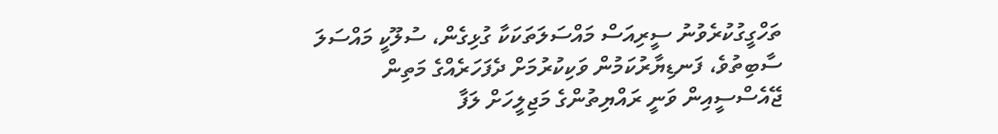ތަހްގީގުކުރެވުނު ސީރިއަސް މައްސަލަތަކަކާ ގުޅިގެން، ސުލޫކީ މައްސަލަ ސާބިތުވެ، ފަނޑިޔާރުކަމުން ވަކިކުރުމަށް ދެފަހަރެއްގެ މަތިން ޖޭއެސްސީއިން ވަނީ ރައްޔިތުންގެ މަޖިލީހަށް ލަފާ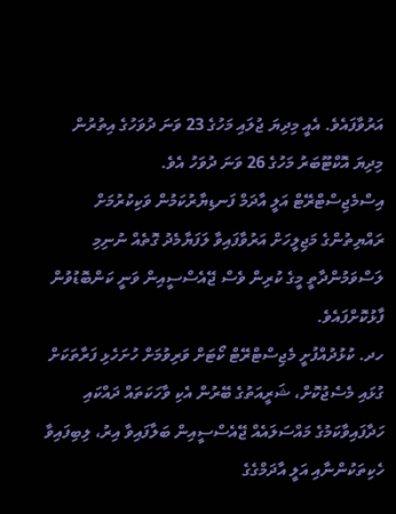އަރުވާފައެވެ. އެއީ މިދިޔަ ޖުލައި މަހުގެ 23 ވަނަ ދުވަހުގެ އިތުރުން މިދިޔަ އޮކްޓޫބަރު މަހުގެ 26 ވަނަ ދުވަހު އެވެ.
އިސްމެޖިސްޓްރޭޓް އަލީ އާދަމް ފަނޑިޔާރުކަމުން ވަކިކުރުމަށް ރައްޔިތުންގެ މަޖިލީހަށް އަރުވާފައިވާ ލަފަޔާމެދު ގޮތެއް ނުނިމި ލަސްވަމުންދާތީ މީގެ ކުރިން ވެސް ޖޭއެސްސީއިން ވަނީ ކަންބޮޑުވުން ފާޅުކޮށްފައެވެ.
ހދ. ކުޅުދުއްފުށީ މެޖިސްޓްރޭޓް ކޯޓަށް ވަރިވުމަށް ހުށަހެޅި ފަރާތަކަށް ގުޅައި މެސެޖުކޮށް، ޝަރީއަތުގެ ބޭރުން އެކި ވާހަކަތައް ދައްކައި ހަދާފައިވާކަމުގެ މައްސަލައެއް ޖޭއެސްސީއިން ބަލާފައިވާ އިރު، ލިބިފައިވާ ހެކިތަކުންނާއި އަލީ އާދަމްގެގެ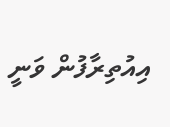އިއުތިރާފުން ވަނީ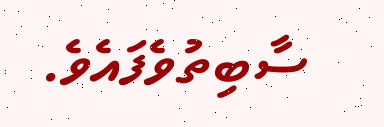ސާބިތުވެފައެވެ.